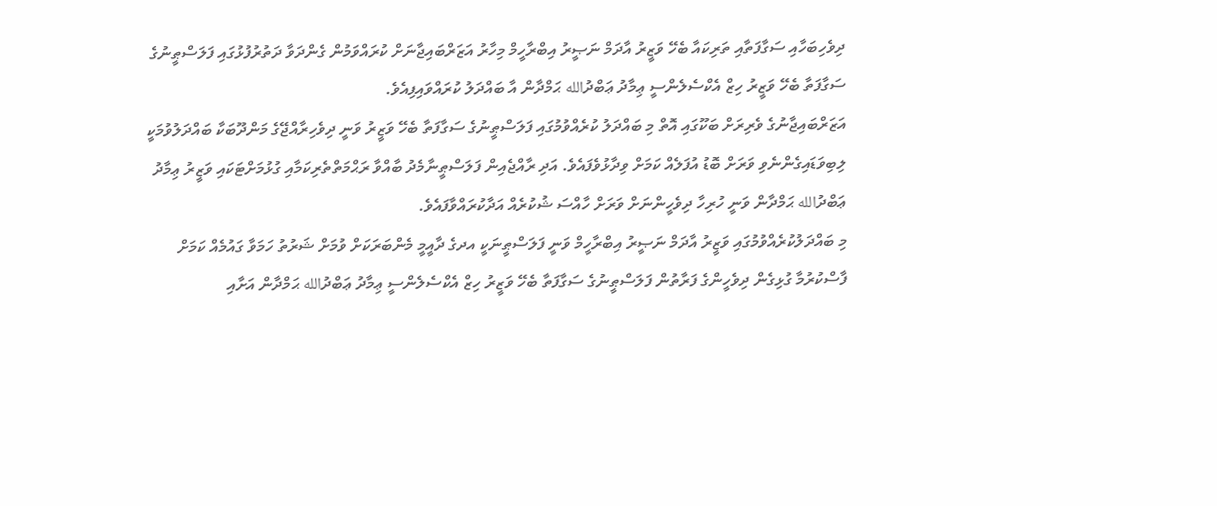ދިވެހިބަހާއި ސަގާފަތާއި ތަރިކައާ ބެހޭ ވަޒީރު އާދަމް ނަޞީރު އިބްރާހީމް މިހާރު އަޒަރްބައިޖާނަށް ކުރައްވަމުން ގެންދަވާ ދަތުރުފުޅުގައި ފަލަސްޠީނުގެ ސަގާފަތާ ބެހޭ ވަޒީރު ހިޒް އެކްސެލެންސީ ޢިމާދު ޢަބްދުالله ޙަމްދާން އާ ބައްދަލު ކުރައްވައިފިއެވެ.
އަޒަރްބައިޖާނުގެ ވެރިރަށް ބަކޫގައި އޮތް މި ބައްދަލު ކުރެއްވުމުގައި ފަލަސްޠީނުގެ ސަގާފަތާ ބެހޭ ވަޒީރު ވަނީ ދިވެހިރާއްޖޭގެ މަންދޫބަކާ ބައްދަލުވުމަކީ ލިބިވަޑައިގެންނެވި ވަރަށް ބޮޑު އުފަލެއް ކަމަށް ވިދާޅުވެފައެވެ. އަދި ރާއްޖެއިން ފަލަސްޠީނާމެދު ބާއްވާ ރަޙްމަތްތެރިކަމާއި ގުޅުމަށްޓަކައި ވަޒީރު ޢިމާދު ޢަބްދުالله ޙަމްދާން ވަނީ ހުރިހާ ދިވެހީންނަށް ވަރަށް ހާއްސަ ޝުކުރެއް އަދާކުރައްވާފައެވެ.
މި ބައްދަލުކުރެއްވުމުގައި ވަޒީރު އާދަމް ނަޞީރު އިބްރާހީމް ވަނީ ފަލަސްޠީނަކީ އދގެ ދާއީމީ މެންބަރަކަށް ވުމަށް ޝަރުތު ހަމަވާ ގައުމެއް ކަމަށް ފާސްކުރުމާ ގުޅިގެން ދިވެހީންގެ ފަރާތުން ފަލަސްޠީނުގެ ސަގާފަތާ ބެހޭ ވަޒީރު ހިޒް އެކްސެލެންސީ ޢިމާދު ޢަބްދުالله ޙަމްދާން އަށާއި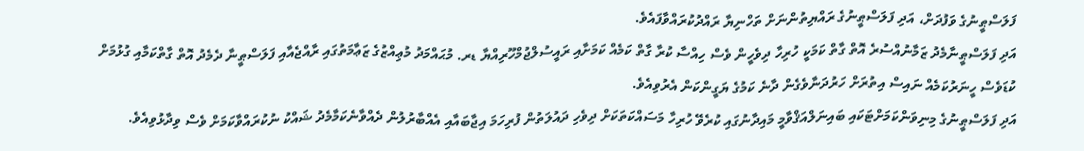ފަލަސްޠީނުގެ ވަފުދަށް، އަދި ފަލަސްޠީނުގެ ރައްޔިތުންނަށް ތަހްނިޔާ ރައްދުކުރައްވާފައެވެ.
އަދި ފަލަސްޠީނާމެދު ޒަމާނުއްސުރެ އޮތް ގާތް ކަމަކީ ހުރިހާ ދިވެހީން ވެސް ހިއްސާ ކުރާ ގާތް ކަމެއް ކަމަށާއި ރައީސުލްޖުމްހޫރިއްޔާ ޑރ. މުޙައްމަދު މުޢިއްޒުގެ ޒަޢާމަތުގައި ރާއްޖެއާއި ފަލަސްޠީނާ ދެމެދު އޮތް ގާތްކަމާއި ގުޅުމަށް ކުޑަވެސް ހީނަރުކަމެއް ނައިސް އިތުރަށް ހަރުދަނާވެގެން ދާނެ ކަމުގެ ޔަގީންކަން އެރުވިއެވެ.
އަދި ފަލަސްޠީނުގެ މިނިވަންކަމަށްޓަކައި ބައިނަލްއަޤްވާމީ މައިދާނުގައި ކުރެވޭ ހުރިހާ މަސައްކަތަކަށް ދިވެހި ދައުލަތުން ފުރިހަމަ އިޖާބައާއި އެއްބާރުލުން ދެއްވާނެކަމާމެދު ޝައްކު ނުކުރައްވާކަމަށް ވެސް ވިދާޅުވިއެވެ.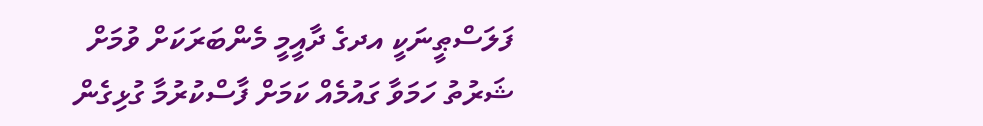ފަލަސްޠީނަކީ އދގެ ދާއީމީ މެންބަރަކަށް ވުމަށް ޝަރުތު ހަމަވާ ގައުމެއް ކަމަށް ފާސްކުރުމާ ގުޅިގެން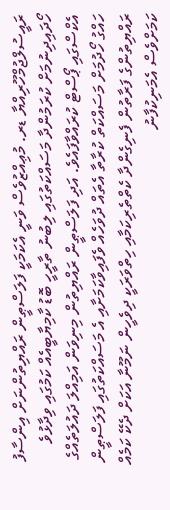ރައީސުލްޖުމްހޫރިއްޔާ ޑރ. މުޢިއްޒުވެސް ވަނީ އެކަމަކީ ފަލަސްޠީން ރައްޔިތުންނަށް އިންސާފު ހޯދައިދިނުމަށް ކުރަމުންދާ މަސައްކަތުގައި ލިބުނު ތާރީހީ ބޮޑު ކާމިޔާބީއެއް ކަމުގައި ވިދާޅުވެ އެކްސްގައި ޕޯސްޓް ކުރައްވާފައެވެ. އަދި ފަލަސްޠީން ރައްޔިތުން މިނިވަން އަމިއްލަ ދައުލަތެއްގެ ހައްގު ހޯދުމަށް މަސައްކަތް ކުރާތާ އެތައް ދުވަހެއް ވެފައިވާކަމަށާއި އެ މަސައްކަތުގައި ފަލަސްޠީން ރައްޔިތުންގެ ފަރާތުން ފެނިގެންދާ ކެތްތެރިކަމާއި ހިތްވަރަކީ ދިވެހީން ނަމޫނާ އަކަށް ދެކޭ ކަމެއް ކަމަށްވެސް އެމަނިކުފާނު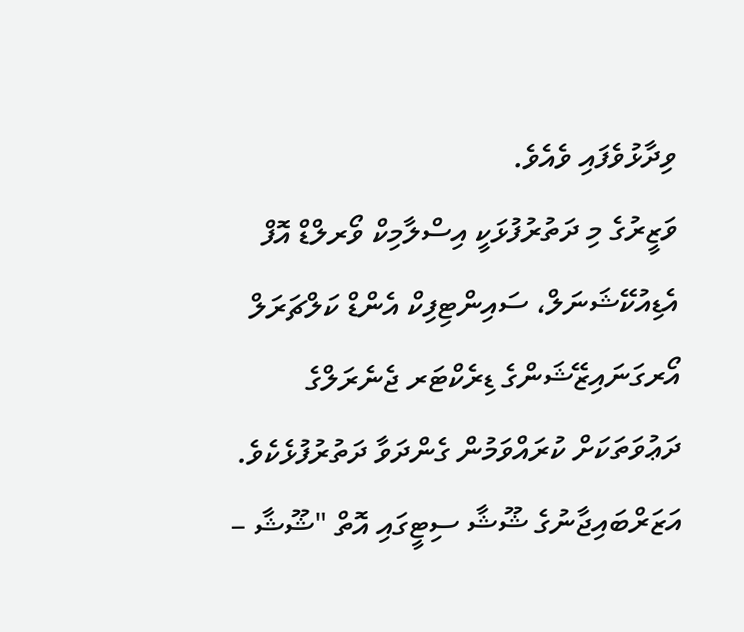ވިދާޅުވެފައި ވެއެވެ.
ވަޒީރުގެ މި ދަތުރުފުޅަކީ އިސްލާމިކް ވޯރލްޑް އޮފް އެޑިއުކޭޝަނަލް، ސައިންޓިފިކް އެންޑް ކަލްޗަރަލް އޯރގަނައިޒޭޝަންގެ ޑިރެކްޓަރ ޖެނެރަލްގެ ދަޢުވަތަކަށް ކުރައްވަމުން ގެންދަވާ ދަތުރުފުޅެކެވެ. އަޒަރްބައިޖާނުގެ ޝޫޝާ ސިޓީގައި އޮތް "ޝޫޝާ –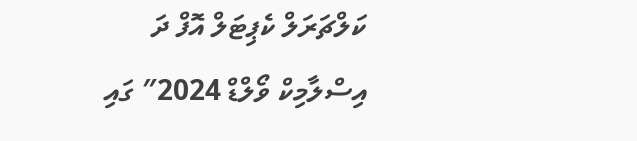ކަލްޗަރަލް ކެޕިޓަލް އޮފް ދަ އިސްލާމިކް ވޯލްޑް 2024″ ގައި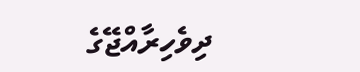ދިވެހިރާއްޖޭގެ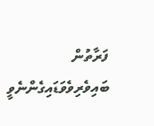ފަރާތުން ބައިވެރިވެވަޑައިގެންނެވީ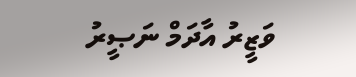ވަޒީރު އާދަމް ނަޞީރު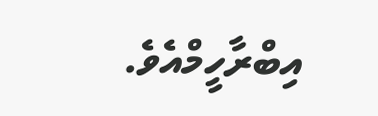އިބްރާހީމްއެވެ.